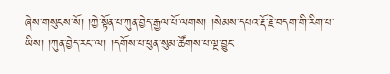ཞེས་གསུངས་སོ། །ཀྱེ་སྟོན་པ་ཀུན་བྱེད་རྒྱལ་པོ་ལགས། །སེམས་དཔའ་རྡོ་རྗེ་བདག་གི་རིག་པ་ཡིས། །ཀུན་བྱེད་རང་་ལ། །དགོས་པ་ཕུན་སུམ་ཚོགས་པ་ལྔ་བྱུང་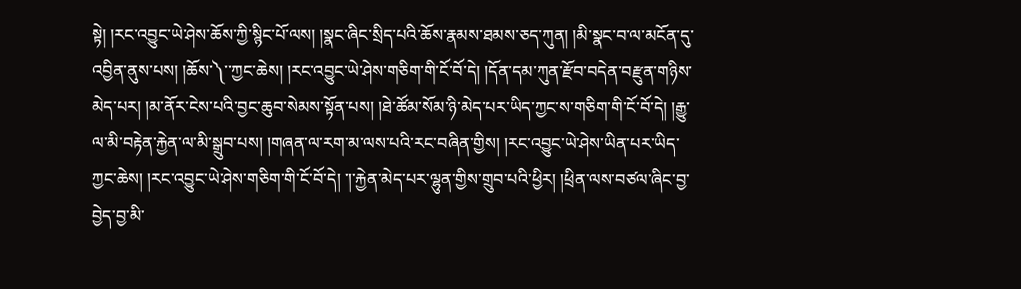སྟེ། །རང་འབྱུང་ཡེ་ཤེས་ཆོས་ཀྱི་སྙིང་པོ་ལས། །སྣང་ཞིང་སྲིད་པའི་ཆོས་རྣམས་ཐམས་ཅད་ཀུན། །མི་སྣང་བ་ལ་མངོན་དུ་འབྱིན་ནུས་པས། །ཆོས་༽་་ཀྱང་ཆེས། །རང་འབྱུང་ཡེ་ཤེས་གཅིག་གི་ངོ་བོ་དེ། །དོན་དམ་ཀུན་རྫོབ་བདེན་བརྫུན་གཉིས་མེད་པར། །མ་ནོར་ངེས་པའི་བྱང་ཆུབ་སེམས་སྟོན་པས། །ཐེ་ཚོམ་སོམ་ཉི་མེད་པར་ཡིད་ཀྱང་ས་གཅིག་གི་ངོ་བོ་དེ། །རྒྱུ་ལ་མི་བརྟེན་རྐྱེན་ལ་མི་སྒྲུབ་པས། །གཞན་ལ་རག་མ་ལས་པའི་རང་བཞིན་གྱིས། །རང་འབྱུང་ཡེ་ཤེས་ཡིན་པར་ཡིད་ཀྱང་ཆེས། །རང་འབྱུང་ཡེ་ཤེས་གཅིག་གི་ངོ་བོ་དེ། ་།་རྐྱེན་མེད་པར་ལྷུན་གྱིས་གྲུབ་པའི་ཕྱིར། །ཕྲིན་ལས་བཙལ་ཞིང་བྱ་བྱེད་བྱ་མི་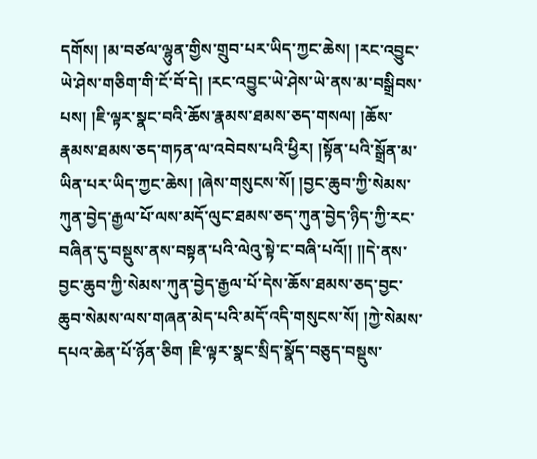དགོས། །མ་བཙལ་ལྷུན་གྱིས་གྲུབ་པར་ཡིད་ཀྱང་ཆེས། །རང་འབྱུང་ཡེ་ཤེས་གཅིག་གི་ངོ་བོ་དེ། །རང་འབྱུང་ཡེ་ཤེས་ཡེ་ནས་མ་བསྒྲིབས་པས། །ཇི་ལྟར་སྣང་བའི་ཆོས་རྣམས་ཐམས་ཅད་གསལ། །ཆོས་རྣམས་ཐམས་ཅད་གཏན་ལ་འབེབས་པའི་ཕྱིར། །སྟོན་པའི་སྒྲོན་མ་ཡིན་པར་ཡིད་ཀྱང་ཆེས། །ཞེས་གསུངས་སོ། །བྱང་ཆུབ་ཀྱི་སེམས་ཀུན་བྱེད་རྒྱལ་པོ་ལས་མདོ་ལུང་ཐམས་ཅད་ཀུན་བྱེད་ཉིད་ཀྱི་རང་བཞིན་དུ་བསྡུས་ནས་བསྟན་པའི་ལེའུ་སྟེ་ང་བཞི་པའོ།། །།དེ་ནས་བྱང་ཆུབ་ཀྱི་སེམས་ཀུན་བྱེད་རྒྱལ་པོ་དེས་ཆོས་ཐམས་ཅད་བྱང་ཆུབ་སེམས་ལས་གཞན་མེད་པའི་མདོ་འདི་གསུངས་སོ། །ཀྱེ་སེམས་དཔའ་ཆེན་པོ་ཉོན་ཅིག །ཇི་ལྟར་སྣང་སྲིད་སྣོད་བཅུད་བསྡུས་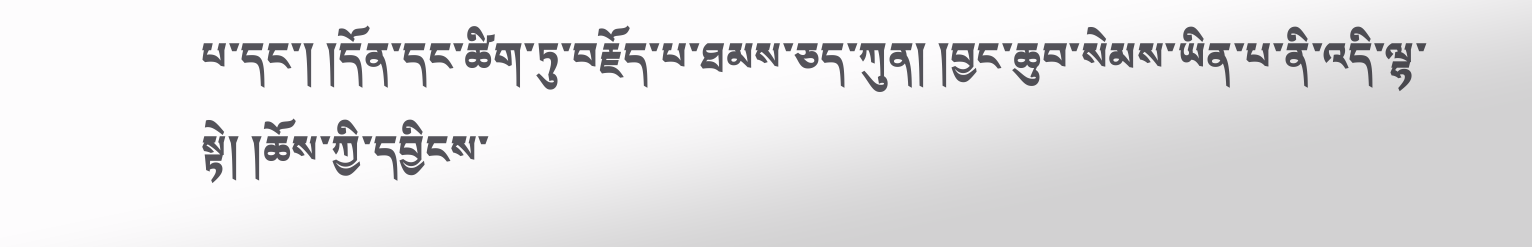པ་དང་། །དོན་དང་ཚིག་ཏུ་བརྗོད་པ་ཐམས་ཅད་ཀུན། །བྱང་ཆུབ་སེམས་ཡིན་པ་ནི་འདི་ལྷ་སྟེ། །ཆོས་ཀྱི་དབྱིངས་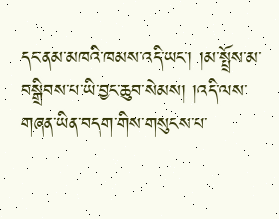དང་ནམ་མཁའི་ཁམས་འདི་ཡང་། །མ་སྤྲོས་མ་བསྒྲིབས་པ་ཡི་བྱང་ཆུབ་སེམས། །འདི་ལས་གཞན་ཡིན་བདག་གིས་གསུངས་པ་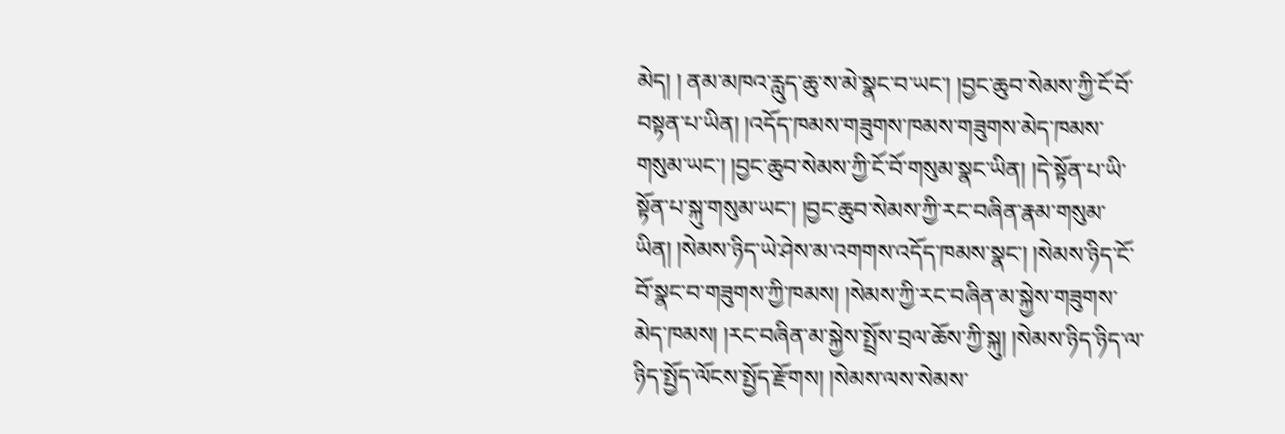མེད། ། ནམ་མཁའ་རླུད་ཆུ་ས་མེ་སྣང་བ་ཡང་། །བྱང་ཆུབ་སེམས་ཀྱི་ངོ་བོ་བསྟན་པ་ཡིན། །འདོད་ཁམས་གཟུགས་ཁམས་གཟུགས་མེད་ཁམས་གསུམ་ཡང་། །བྱང་ཆུབ་སེམས་ཀྱི་ངོ་བོ་གསུམ་སྣང་ཡིན། །དེ་སྟོན་པ་ཡི་སྟོན་པ་སྐུ་གསུམ་ཡང་། །བྱང་ཆུབ་སེམས་ཀྱི་རང་བཞིན་རྣམ་གསུམ་ཡིན། །སེམས་ཉིད་ཡེ་ཤེས་མ་འགགས་འདོད་ཁམས་སྣང་། །སེམས་ཉིད་ངོ་བོ་སྣང་བ་གཟུགས་ཀྱི་ཁམས། །སེམས་ཀྱི་རང་བཞིན་མ་སྐྱེས་གཟུགས་མེད་ཁམས། །རང་བཞིན་མ་སྐྱེས་སྤྲོས་བྲལ་ཆོས་ཀྱི་སྐུ། །སེམས་ཉིད་ཉིད་ལ་ཉིད་སྤྱོད་ལོངས་སྤྱོད་རྫོགས། །སེམས་ལས་སེམས་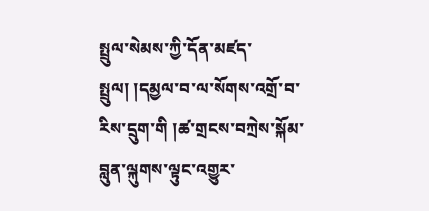སྤྲུལ་སེམས་ཀྱི་དོན་མཛད་སྤྲུལ། །དམྱལ་བ་ལ་སོགས་འགྲོ་བ་རིས་དྲུག་གི །ཚ་གྲངས་བཀྲེས་སྐོམ་བླུན་ལྐུགས་ལྟུང་འགྱུར་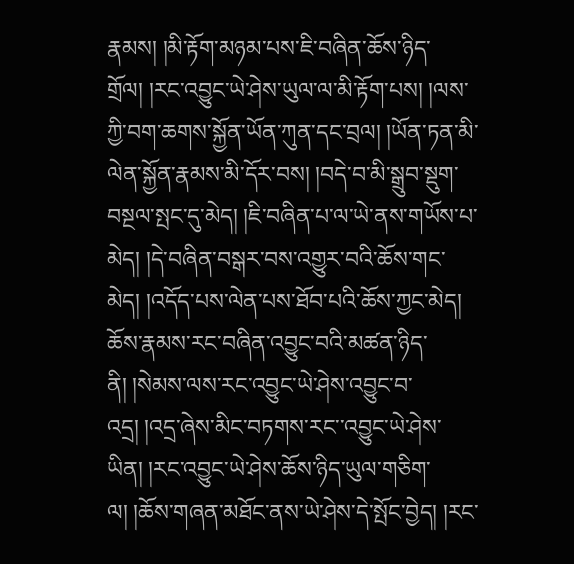རྣམས། །མི་རྟོག་མཉམ་པས་ཇི་བཞིན་ཆོས་ཉིད་གྲོལ། །རང་འབྱུང་ཡེ་ཤེས་ཡུལ་ལ་མི་རྟོག་པས། །ལས་ཀྱི་བག་ཆགས་སྐྱོན་ཡོན་ཀུན་དང་བྲལ། །ཡོན་ཏན་མི་ལེན་སྐྱོན་རྣམས་མི་དོར་བས། །བདེ་བ་མི་སྒྲུབ་སྡུག་བསྔལ་སྤང་དུ་མེད། །ཇི་བཞིན་པ་ལ་ཡེ་ནས་གཡོས་པ་མེད། །དེ་བཞིན་བསྒར་བས་འགྱུར་བའི་ཆོས་གང་མེད། །འདོད་པས་ལེན་པས་ཐོབ་པའི་ཆོས་ཀྱང་མེད། ཆོས་རྣམས་རང་བཞིན་འབྱུང་བའི་མཚན་ཉིད་ནི། །སེམས་ལས་རང་འབྱུང་ཡེ་ཤེས་འབྱུང་བ་འདྲ། །འདྲ་ཞེས་མིང་བཏགས་རང་་འབྱུང་ཡེ་ཤེས་ཡིན། །རང་འབྱུང་ཡེ་ཤེས་ཆོས་ཉིད་ཡུལ་གཅིག་ལ། །ཆོས་གཞན་མཐོང་ནས་ཡེ་ཤེས་དེ་སྤོང་བྱེད། །རང་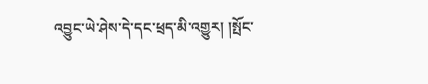འབྱུང་ཡེ་ཤེས་དེ་དང་ཕྲད་མི་འགྱུར། །སྤོང་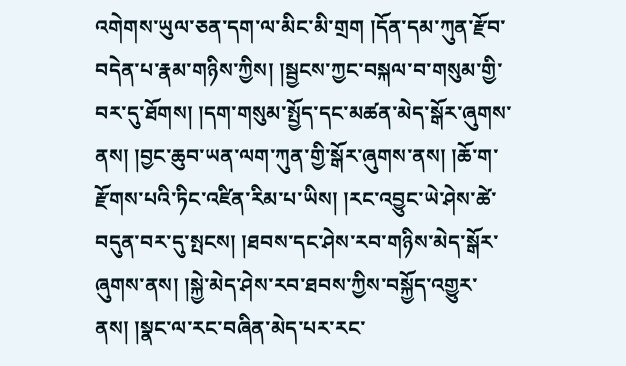འགེགས་ཡུལ་ཅན་དག་ལ་མིང་མི་གྲག །དོན་དམ་ཀུན་རྫོབ་བདེན་པ་རྣམ་གཉིས་ཀྱིས། །སྦྱངས་ཀྱང་བསྐལ་བ་གསུམ་གྱི་བར་དུ་ཐོགས། །དག་གསུམ་སྤྱོད་དང་མཚན་མེད་སྒོར་ཞུགས་ནས། །བྱང་ཆུབ་ཡན་ལག་ཀུན་གྱི་སྒོར་ཞུགས་ནས། །ཆོ་ག་རྫོགས་པའི་ཏིང་འཛིན་རིམ་པ་ཡིས། །རང་འབྱུང་ཡེ་ཤེས་ཚེ་བདུན་བར་དུ་སྤངས། །ཐབས་དང་ཤེས་རབ་གཉིས་མེད་སྒོར་ཞུགས་ནས། །སྐྱེ་མེད་ཤེས་རབ་ཐབས་ཀྱིས་བསྐྱོད་འགྱུར་ནས། །སྣང་ལ་རང་བཞིན་མེད་པར་རང་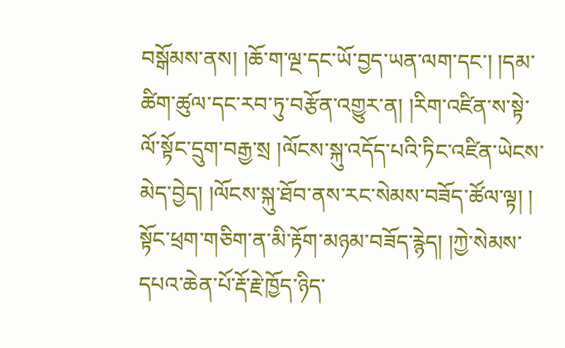བསྒོམས་ནས། །ཆོ་ག་ལྔ་དང་ཡོ་བྱད་ཡན་ལག་དང་། །དམ་ཚིག་ཚུལ་དང་རབ་ཏུ་བརྩོན་འགྱུར་ན། །རིག་འཛིན་ས་སྟེ་ལོ་སྟོང་དྲུག་བརྒྱ་སྲ །ལོངས་སྐུ་འདོད་པའི་ཏིང་འཛིན་ཡེངས་མེད་བྱེད། །ལོངས་སྐུ་ཐོབ་ནས་རང་སེམས་བཟོད་ཚོལ་ལྟ། ། སྟོང་ཕྲག་གཅིག་ན་མི་རྟོག་མཉམ་བཟོད་རྙེད། །ཀྱེ་སེམས་དཔའ་ཆེན་པོ་རྡོ་རྗེ་ཁྱོད་ཉིད་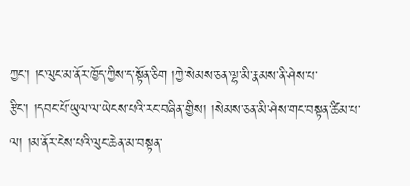ཀྱང་། །ང་ལུང་མ་ནོར་ཁྱོད་ཀྱིས་ད་སྟོན་ཅིག །ཀྱེ་སེམས་ཅན་ལྷ་མི་རྣམས་ནི་ཤེས་པ་རྩིང་། །དབང་པོ་ཡུལ་ལ་ཡེངས་པའི་རང་བཞིན་གྱིས། །སེམས་ཅན་མི་ཤེས་གང་བསྟན་ཚིམ་པ་ལ། །མ་ནོར་ངེས་པའི་ལུང་ཆེན་མ་བསྟན་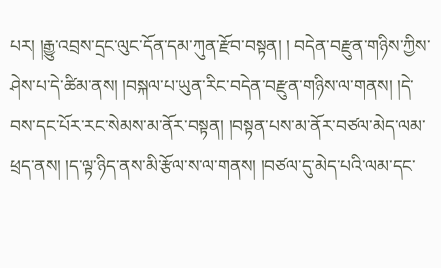པར། །རྒྱུ་འབྲས་དྲང་ལུང་དོན་དམ་ཀུན་རྫོབ་བསྟན། ། བདེན་བརྫུན་གཉིས་ཀྱིས་ཤེས་པ་དེ་ཚིམ་ནས། །བསྐལ་པ་ཡུན་རིང་བདེན་བརྫུན་གཉིས་ལ་གནས། །དེ་བས་དང་པོར་རང་སེམས་མ་ནོར་བསྟན། །བསྟན་པས་མ་ནོར་བཙལ་མེད་ལམ་ཕྲད་ནས། །ད་ལྟ་ཉིད་ནས་མི་རྩོལ་ས་ལ་གནས། །བཙལ་དུ་མེད་པའི་ལམ་དང་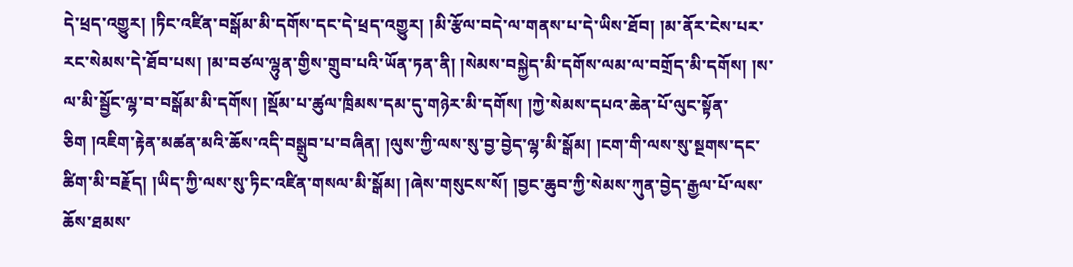དེ་ཕྲད་འགྱུར། །ཏིང་འཛིན་བསྒོམ་མི་དགོས་དང་དེ་ཕྲད་འགྱུར། །མི་རྩོལ་བདེ་ལ་གནས་པ་དེ་ཡིས་ཐོབ། །མ་ནོར་ངེས་པར་རང་སེམས་དེ་ཐོབ་པས། །མ་བཙལ་ལྷུན་གྱིས་གྲུབ་པའི་ཡོན་ཏན་ནི། །སེམས་བསྐྱེད་མི་དགོས་ལམ་ལ་བགྲོད་མི་དགོས། །ས་ལ་མི་སྦྱོང་ལྷ་བ་བསྒོམ་མི་དགོས། །སྡོམ་པ་ཚུལ་ཁྲིམས་དམ་དུ་གཉེར་མི་དགོས། །ཀྱེ་སེམས་དཔའ་ཆེན་པོ་ལུང་སྟོན་ཅིག །འཇིག་རྟེན་མཚན་མའི་ཆོས་འདི་བསྒྲུབ་པ་བཞིན། །ལུས་ཀྱི་ལས་སུ་བྱ་བྱེད་ལྷ་མི་སྒོམ། །ངག་གི་ལས་སུ་སྔགས་དང་ཚིག་མི་བརྗོད། །ཡིད་ཀྱི་ལས་སུ་ཏིང་འཛིན་གསལ་མི་སྒོམ། །ཞེས་གསུངས་སོ། །བྱང་ཆུབ་ཀྱི་སེམས་ཀུན་བྱེད་རྒྱལ་པོ་ལས་ཆོས་ཐམས་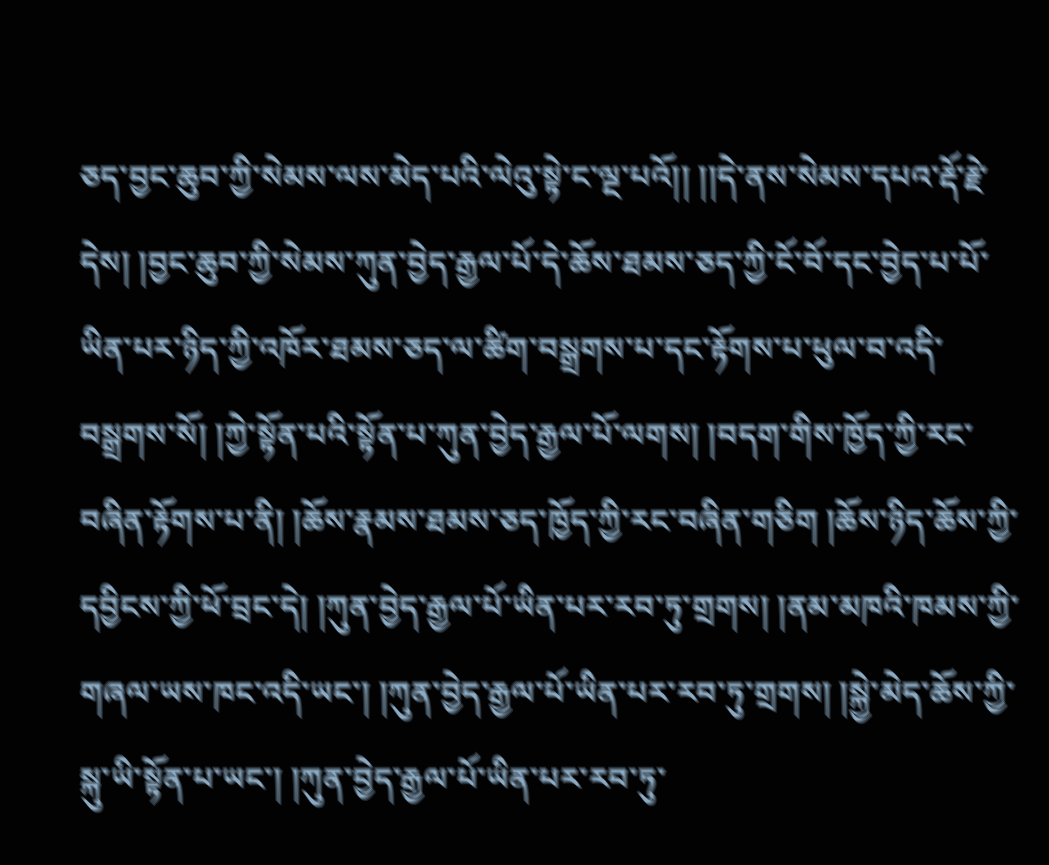ཅད་བྱང་ཆུབ་ཀྱི་སེམས་ལས་མེད་པའི་ལེའུ་སྟེ་ང་ལྔ་པའོ།། །།དེ་ནས་སེམས་དཔའ་རྡོ་རྗེ་དེས། །བྱང་ཆུབ་ཀྱི་སེམས་ཀུན་བྱེད་རྒྱལ་པོ་དེ་ཆོས་ཐམས་ཅད་ཀྱི་ངོ་བོ་དང་བྱེད་པ་པོ་ཡིན་པར་ཉིད་ཀྱི་འཁོར་ཐམས་ཅད་ལ་ཚིག་བསྒྲགས་པ་དང་རྟོགས་པ་ཕུལ་བ་འདི་བསྒྲགས་སོ། །ཀྱེ་སྟོན་པའི་སྟོན་པ་ཀུན་བྱེད་རྒྱལ་པོ་ལགས། །བདག་གིས་ཁྱོད་ཀྱི་རང་བཞིན་རྟོགས་པ་ནི། །ཆོས་རྣམས་ཐམས་ཅད་ཁྱོད་ཀྱི་རང་བཞིན་གཅིག །ཆོས་ཉིད་ཆོས་ཀྱི་དབྱིངས་ཀྱི་ཕོ་བྲང་དེ། །ཀུན་བྱེད་རྒྱལ་པོ་ཡིན་པར་རབ་ཏུ་གྲགས། །ནམ་མཁའི་ཁམས་ཀྱི་གཞལ་ཡས་ཁང་འདི་ཡང་། །ཀུན་བྱེད་རྒྱལ་པོ་ཡིན་པར་རབ་ཏུ་གྲགས། །སྐྱེ་མེད་ཆོས་ཀྱི་སྐུ་ཡི་སྟོན་པ་ཡང་། །ཀུན་བྱེད་རྒྱལ་པོ་ཡིན་པར་རབ་ཏུ་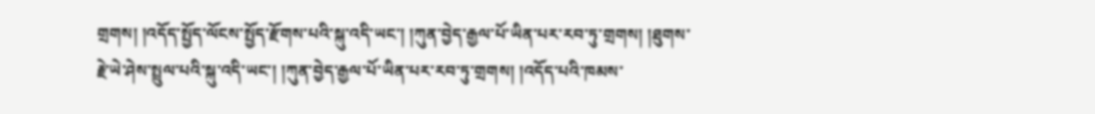གྲགས། །འདོད་སྤྱོད་ལོངས་སྤྱོད་རྫོགས་པའི་སྐུ་འདི་ཡང་། །ཀུན་བྱེད་རྒྱལ་པོ་ཡིན་པར་རབ་ཏུ་གྲགས། །ཐུགས་རྗེ་ཡེ་ཤེས་སྤྲུལ་པའི་སྐུ་འདི་ཡང་། །ཀུན་བྱེད་རྒྱལ་པོ་ཡིན་པར་རབ་ཏུ་གྲགས། །འདོད་པའི་ཁམས་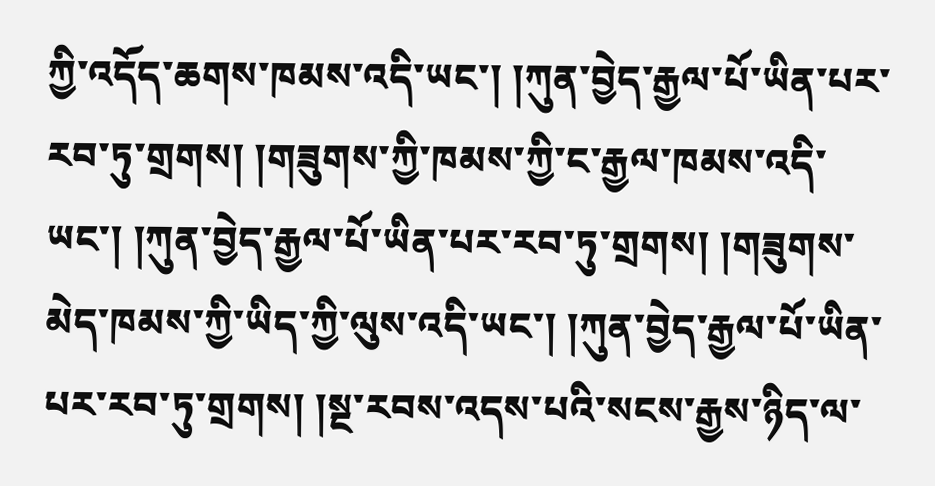ཀྱི་འདོད་ཆགས་ཁམས་འདི་ཡང་། །ཀུན་བྱེད་རྒྱལ་པོ་ཡིན་པར་རབ་ཏུ་གྲགས། །གཟུགས་ཀྱི་ཁམས་ཀྱི་ང་རྒྱལ་ཁམས་འདི་ཡང་། །ཀུན་བྱེད་རྒྱལ་པོ་ཡིན་པར་རབ་ཏུ་གྲགས། །གཟུགས་མེད་ཁམས་ཀྱི་ཡིད་ཀྱི་ལུས་འདི་ཡང་། །ཀུན་བྱེད་རྒྱལ་པོ་ཡིན་པར་རབ་ཏུ་གྲགས། །སྔ་རབས་འདས་པའི་སངས་རྒྱས་ཉིད་ལ་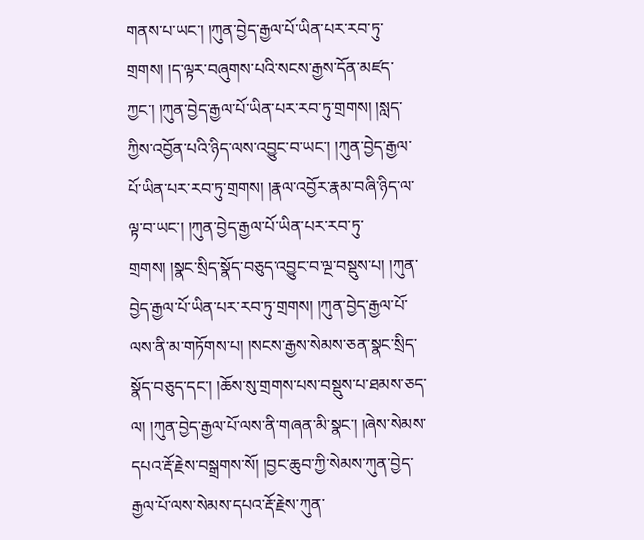གནས་པ་ཡང་། །ཀུན་བྱེད་རྒྱལ་པོ་ཡིན་པར་རབ་ཏུ་གྲགས། །ད་ལྟར་བཞུགས་པའི་སངས་རྒྱས་དོན་མཛད་ཀྱང་། །ཀུན་བྱེད་རྒྱལ་པོ་ཡིན་པར་རབ་ཏུ་གྲགས། །སླད་ཀྱིས་འབྱོན་པའི་ཉིད་ལས་འབྱུང་བ་ཡང་། །ཀུན་བྱེད་རྒྱལ་པོ་ཡིན་པར་རབ་ཏུ་གྲགས། །རྣལ་འབྱོར་རྣམ་བཞི་ཉིད་ལ་ལྟ་བ་ཡང་། །ཀུན་བྱེད་རྒྱལ་པོ་ཡིན་པར་རབ་ཏུ་གྲགས། །སྣང་སྲིད་སྣོད་བཅུད་འབྱུང་བ་ལྔ་བསྡུས་པ། །ཀུན་བྱེད་རྒྱལ་པོ་ཡིན་པར་རབ་ཏུ་གྲགས། །ཀུན་བྱེད་རྒྱལ་པོ་ལས་ནི་མ་གཏོགས་པ། །སངས་རྒྱས་སེམས་ཅན་སྣང་སྲིད་སྣོད་བཅུད་དང་། །ཆོས་སུ་གྲགས་པས་བསྡུས་པ་ཐམས་ཅད་ལ། །ཀུན་བྱེད་རྒྱལ་པོ་ལས་ནི་གཞན་མི་སྣང་། །ཞེས་སེམས་དཔའ་རྡོ་རྗེས་བསྒྲགས་སོ། །བྱང་ཆུབ་ཀྱི་སེམས་ཀུན་བྱེད་རྒྱལ་པོ་ལས་སེམས་དཔའ་རྡོ་རྗེས་ཀུན་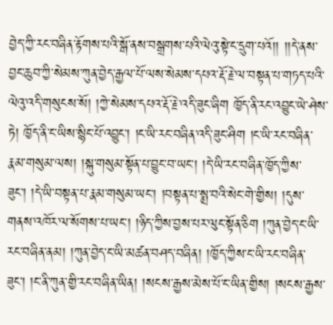བྱེད་ཀྱི་རང་བཞིན་རྟོགས་པའི་སྒོ་ནས་བསྒྲགས་པའི་ལེའུ་སྟེ་ང་དྲུག་པའོ།། །།དེ་ནས་བྱང་ཆུབ་ཀྱི་སེམས་ཀུན་བྱེད་རྒྱལ་པོ་ལས་སེམས་དཔའ་རྡོ་རྗེ་ལ་བསྟན་པ་གཏད་པའི་ལེའུ་འདི་གསུངས་སོ། །ཀྱེ་སེམས་དཔའ་རྡོ་རྗེ་འདི་ཟུང་ཞིག ཁྱོད་ནི་རང་འབྱུང་ཡེ་ཤེས་ཏེ། ཁྱོད་ནི་ང་ཡིས་སྙིང་པོ་འབྱུང་། །ང་ཡི་རང་བཞིན་འདི་ཟུང་ཤིག །ང་ཡི་རང་བཞིན་རྣམ་གསུམ་ལས། །སྐུ་གསུམ་སྟོན་པ་བྱུང་བ་ཡང་། །དེ་ཡི་རང་བཞིན་ཁྱོད་ཀྱིས་ཟུང་། །དེ་ཡི་བསྟན་པ་རྣམ་གསུམ་ཡང་། །བསྟན་པ་སྨྲ་བའི་སེང་གེ་གྱིས། །དུས་གནས་འཁོར་ལ་སོགས་པ་ཡང་། །ཉིད་ཀྱིས་བྱས་པར་ལུང་སྟོན་ཅིག །ཀུན་བྱེད་ང་ཡི་རང་བཞིན་ནམ། །ཀུན་བྱེད་ང་ཡི་མཚན་བཤད་བཞིན། །ཁྱོད་ཀྱིས་ང་ཡི་རང་བཞིན་ཟུང་། །ང་ནི་ཀུན་གྱི་རང་བཞིན་ཡིན། །སངས་རྒྱས་མེས་པོ་ང་ཡིན་གྱིས། །སངས་རྒྱས་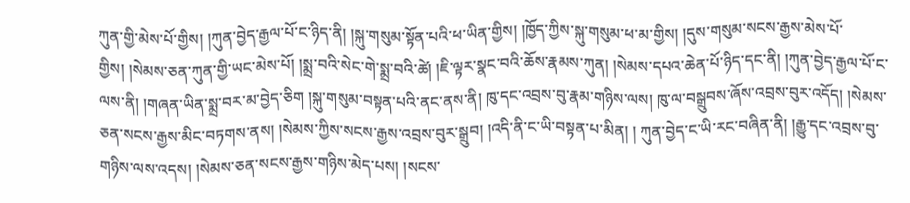ཀུན་གྱི་མེས་པོ་གྱིས། །ཀུན་བྱེད་རྒྱལ་པོ་ང་ཉིད་ནི། །སྐུ་གསུམ་སྟོན་པའི་ཕ་ཡིན་གྱིས། །ཁྱོད་ཀྱིས་སྐུ་གསུམ་ཕ་མ་གྱིས། །དུས་གསུམ་སངས་རྒྱས་མེས་པོ་གྱིས། །སེམས་ཅན་ཀུན་གྱི་ཡང་མེས་པོ། །སྨྲ་བའི་སེང་གེ་སྨྲ་བའི་ཚེ། །ཇི་ལྟར་སྣང་བའི་ཆོས་རྣམས་ཀུན། །སེམས་དཔའ་ཆེན་པོ་ཉིད་དང་ནི། །ཀུན་བྱེད་རྒྱལ་པོ་ང་ལས་ནི། །གཞན་ཡིན་སྨྲ་བར་མ་བྱེད་ཅིག །སྐུ་གསུམ་བསྟན་པའི་ནང་ནས་ནི། ཁུ་དང་འབྲས་བུ་རྣམ་གཉིས་ལས། ཁུ་ལ་བསྒྲུབས་ཞོས་འབྲས་བུར་འདོད། །སེམས་ཅན་སངས་རྒྱས་མིང་བཏགས་ནས། །སེམས་ཀྱིས་སངས་རྒྱས་འབྲས་བུར་སྒྲུབ། །འདི་ནི་ང་ཡི་བསྟན་པ་མིན། ། ཀུན་བྱེད་ང་ཡི་རང་བཞིན་ནི། །རྒྱུ་དང་འབྲས་བུ་གཉིས་ལས་འདས། །སེམས་ཅན་སངས་རྒྱས་གཉིས་མེད་པས། །སངས་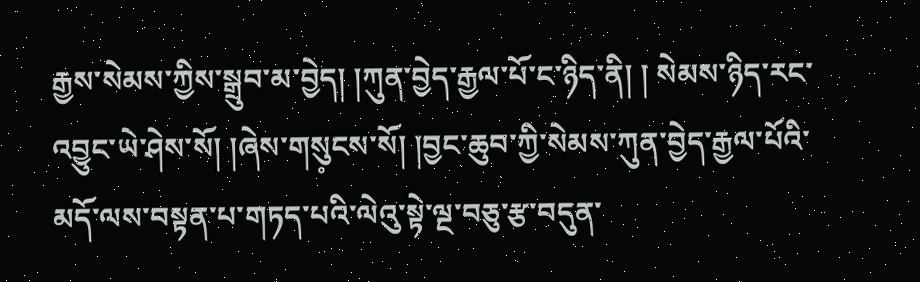རྒྱས་སེམས་ཀྱིས་སྒྲུབ་མ་བྱེད། །ཀུན་བྱེད་རྒྱལ་པོ་ང་ཉིད་ནི། ། སེམས་ཉིད་རང་འབྱུང་ཡེ་ཤེས་སོ། །ཞེས་གསུ༷ངས་སོ། །བྱང་ཆུབ་ཀྱི་སེམས་ཀུན་བྱེད་རྒྱལ་པོའི་མདོ་ལས་བསྟན་པ་གཏད་པའི་ལེའུ་སྟེ་ལྔ་བཅུ་རྩ་བདུན་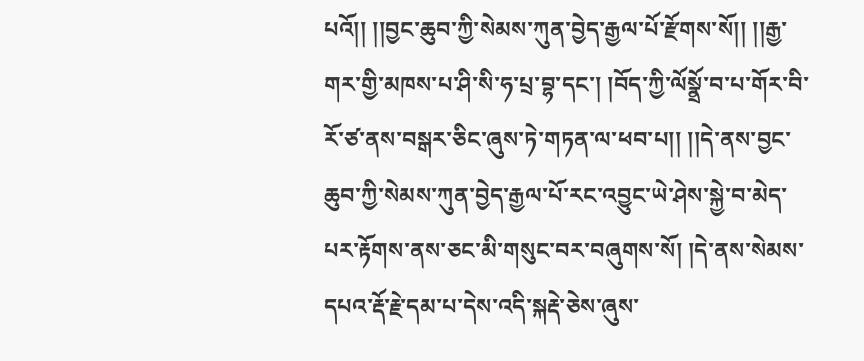པའོ།། །།བྱང་ཆུབ་ཀྱི་སེམས་ཀུན་བྱེད་རྒྱལ་པོ་རྫོགས་སོ།། །།རྒྱ་གར་གྱི་མཁས་པ་ཤི་སི་ཧ་པྲ་བྷ་དང་། །བོད་ཀྱི་ལོསྣྲོ་བ་པ་གོར་བི་རོ་ཙ་ནས་བསྒར་ཅིང་ཞུས་ཏེ་གཏན་ལ་ཕབ་པ།། །།དེ་ནས་བྱང་ཆུབ་ཀྱི་སེམས་ཀུན་བྱེད་རྒྱལ་པོ་རང་འབྱུང་ཡེ་ཤེས་སྐྱེ་བ་མེད་པར་རྟོགས་ནས་ཅང་མི་གསུང་བར་བཞུགས་སོ། །དེ་ནས་སེམས་དཔའ་རྡོ་རྗེ་དམ་པ་དེས་འདི་སྐརྡེ་ཅེས་ཞུས་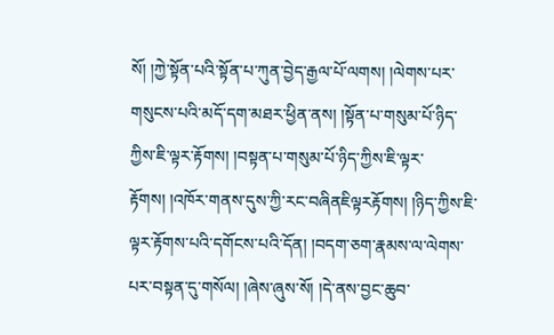སོ། །ཀྱེ་སྟོན་པའི་སྟོན་པ་ཀུན་བྱེད་རྒྱལ་པོ་ལགས། །ལེགས་པར་གསུངས་པའི་མདོ་དག་མཐར་ཕྱིན་ནས། །སྟོན་པ་གསུམ་པོ་ཉིད་ཀྱིས་ཇི་ལྟར་རྟོགས། །བསྟན་པ་གསུམ་པོ་ཉིད་ཀྱིས་ཇི་ལྟར་རྟོགས། །འཁོར་གནས་དུས་ཀྱི་རང་བཞིནཇིལྟརརྟོགས། །ཉིད་ཀྱིས་ཇི་ལྟར་རྟོགས་པའི་དགོངས་པའི་དོན། །བདག་ཅག་རྣམས་ལ་ལེགས་པར་བསྟན་དུ་གསོལ། །ཞེས་ཞུས་སོ། །དེ་ནས་བྱང་ཆུབ་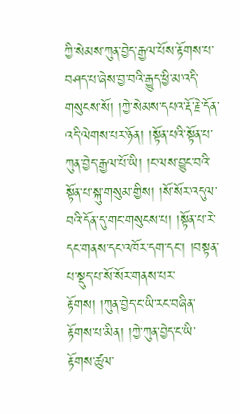ཀྱི་སེམས་ཀུན་བྱེད་རྒྱལ་པོས་རྟོགས་པ་བཤད་པ་ཞེས་བྱ་བའི་རྒྱུད་ཕྱི་མ་འདི་གསུངས་སོ། །ཀྱེ་སེམས་དཔའ་རྡོ་རྗེ་དོན་འདི་ལེགས་པར་ཉོན། །སྟོན་པའི་སྟོན་པ་ཀུན་བྱེད་རྒྱལ་པོ་ཡི། །ང་ལས་བྱུང་བའི་སྟོན་པ་སྐུ་གསུམ་གྱིས། །སོ་སོར་འདུལ་བའི་དོན་དུ་གང་གསུངས་པ། །སྟོན་པ་རེ་དང་གནས་དང་འཁོར་དག་དང་། །བསྟན་པ་སྡུད་པ་སོ་སོར་གནས་པར་རྟོགས། །ཀུན་བྱེད་ང་ཡི་རང་བཞིན་རྟོགས་པ་མིན། །ཀྱེ་ཀུན་བྱེད་ང་ཡི་རྟོགས་ཚུལ་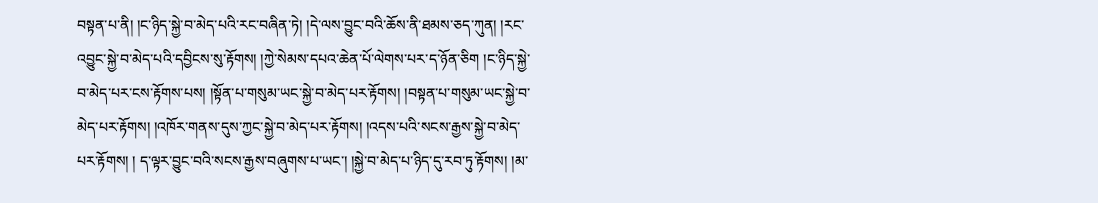བསྟན་པ་ནི། །ང་ཉིད་སྐྱེ་བ་མེད་པའི་རང་བཞིན་ཏེ། །དེ་ལས་བྱུང་བའི་ཆོས་ནི་ཐམས་ཅད་ཀུན། །རང་འབྱུང་སྐྱེ་བ་མེད་པའི་དབྱིངས་སུ་རྟོགས། །ཀྱེ་སེམས་དཔའ་ཆེན་པོ་ལེགས་པར་ད་ཉོན་ཅིག །ང་ཉིད་སྐྱེ་བ་མེད་པར་ངས་རྟོགས་པས། །སྟོན་པ་གསུམ་ཡང་སྐྱེ་བ་མེད་པར་རྟོགས། །བསྟན་པ་གསུམ་ཡང་སྐྱེ་བ་མེད་པར་རྟོགས། །འཁོར་གནས་དུས་ཀྱང་སྐྱེ་བ་མེད་པར་རྟོགས། །འདས་པའི་སངས་རྒྱས་སྐྱེ་བ་མེད་པར་རྟོགས། ། ད་ལྟར་བྱུང་བའི་སངས་རྒྱས་བཞུགས་པ་ཡང་། །སྐྱེ་བ་མེད་པ་ཉིད་དུ་རབ་ཏུ་རྟོགས། །མ་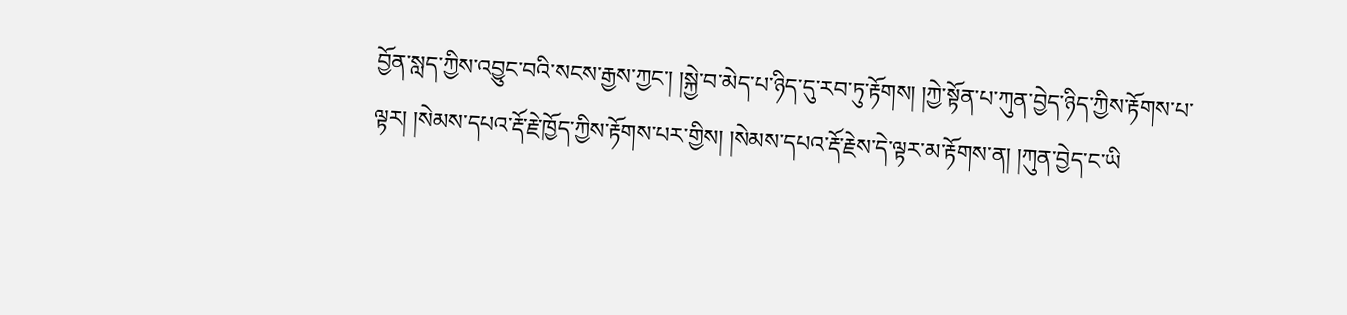བྱོན་སླད་ཀྱིས་འབྱུང་བའི་སངས་རྒྱས་ཀྱང་། །སྐྱེ་བ་མེད་པ་ཉིད་དུ་རབ་ཏུ་རྟོགས། །ཀྱེ་སྟོན་པ་ཀུན་བྱེད་ཉིད་ཀྱིས་རྟོགས་པ་ལྟར། །སེམས་དཔའ་རྡོ་རྗེ་ཁྱོད་ཀྱིས་རྟོགས་པར་གྱིས། །སེམས་དཔའ་རྡོ་རྗེས་དེ་ལྟར་མ་རྟོགས་ན། །ཀུན་བྱེད་ང་ཡི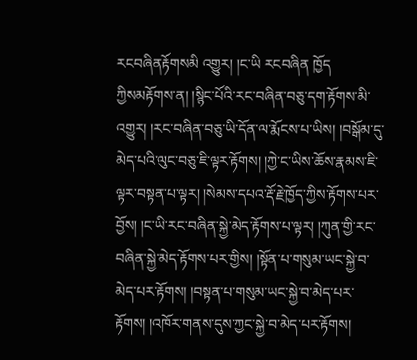རངབཞིནརྟོགསམི འགྱུར། །ང་ཡི རངབཞིན ཁྱོད ཀྱིསམརྟོགས་ན། །སྙིང་པོའི་རང་བཞིན་བཅུ་དག་རྟོགས་མི་འགྱུར། །རང་བཞིན་བཅུ་ཡི་དོན་ལ་རྨོངས་པ་ཡིས། །བསྒོམ་དུ་མེད་པའི་ལུང་བཅུ་ཇི་ལྟར་རྟོགས། །ཀྱེ་ང་ཡིས་ཆོས་རྣམས་ཇི་ལྟར་བསྟན་པ་ལྟར། །སེམས་དཔའ་རྡོ་རྗེ་ཁྱོད་ཀྱིས་རྟོགས་པར་བྱོས། །ང་ཡི་རང་བཞིན་སྐྱེ་མེད་རྟོགས་པ་ལྟར། །ཀུན་གྱི་རང་བཞིན་སྐྱེ་མེད་རྟོགས་པར་གྱིས། །སྟོན་པ་གསུམ་ཡང་སྐྱེ་བ་མེད་པར་རྟོགས། །བསྟན་པ་གསུམ་ཡང་སྐྱེ་བ་མེད་པར་རྟོགས། །འཁོར་གནས་དུས་ཀྱང་སྐྱེ་བ་མེད་པར་རྟོགས།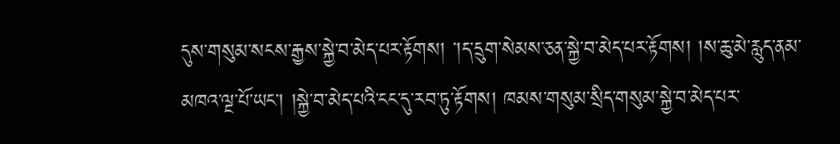དུས་གསུམ་སངས་རྒྱས་སྐྱེ་བ་མེད་པར་རྟོགས། ་།ད་དྲུག་སེམས་ཅན་སྐྱེ་བ་མེད་པར་རྟོགས། །ས་ཆུ་མེ་རླུད་ནམ་མཁའ་ལྔ་པོ་ཡང་། །སྐྱེ་བ་མེད་པའི་ངང་དུ་རབ་ཏུ་རྟོགས། ཁམས་གསུམ་སྲིད་གསུམ་སྐྱེ་བ་མེད་པར་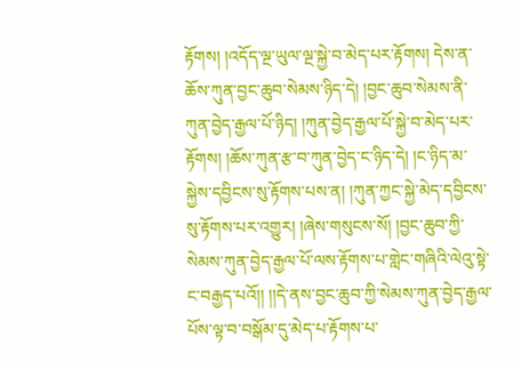རྟོགས། །འདོད་ལྔ་ཡུལ་ལྔ་སྐྱེ་བ་མེད་པར་རྟོགས། དེས་ན་ཆོས་ཀུན་བྱང་ཆུབ་སེམས་ཉིད་དེ། །བྱང་ཆུབ་སེམས་ནི་ཀུན་བྱེད་རྒྱལ་པོ་ཉིད། །ཀུན་བྱེད་རྒྱལ་པོ་སྐྱེ་བ་མེད་པར་རྟོགས། །ཆོས་ཀུན་རྩ་བ་ཀུན་བྱེད་ང་ཉིད་དེ། །ང་ཉིད་མ་སྐྱེས་དབྱིངས་སུ་རྟོགས་པས་ན། །ཀུན་ཀྱང་སྐྱེ་མེད་དབྱིངས་སུ་རྟོགས་པར་འགྱུར། །ཞེས་གསུངས་སོ། །བྱང་ཆུབ་ཀྱི་སེམས་ཀུན་བྱེད་རྒྱལ་པོ་ལས་རྟོགས་པ་གླེང་གཞིའི་ལེའུ་སྟེ་ང་བརྒྱད་པའོ།། །།དེ་ནས་བྱང་ཆུབ་ཀྱི་སེམས་ཀུན་བྱེད་རྒྱལ་པོས་ལྟ་བ་བསྒོམ་དུ་མེད་པ་རྟོགས་པ་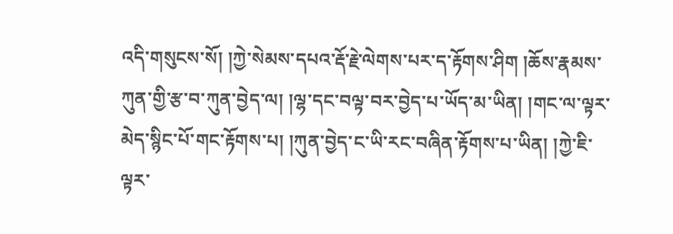འདི་གསུངས་སོ། །ཀྱེ་སེམས་དཔའ་རྡོ་རྗེ་ལེགས་པར་ད་རྟོགས་ཤིག །ཆོས་རྣམས་ཀུན་གྱི་རྩ་བ་ཀུན་བྱེད་ལ། །ལྷ་དང་བལྟ་བར་བྱེད་པ་ཡོད་མ་ཡིན། །གང་ལ་ལྟར་མེད་སྙིང་པོ་གང་རྟོགས་པ། །ཀུན་བྱེད་ང་ཡི་རང་བཞིན་རྟོགས་པ་ཡིན། །ཀྱེ་ཇི་ལྟར་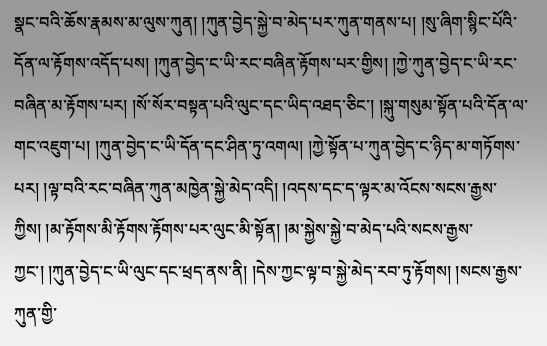སྣང་བའི་ཆོས་རྣམས་མ་ལུས་ཀུན། །ཀུན་བྱེད་སྐྱེ་བ་མེད་པར་ཀུན་གནས་པ། །སུ་ཞིག་སྙིང་པོའི་དོན་ལ་རྟོགས་འདོད་པས། །ཀུན་བྱེད་ང་ཡི་རང་བཞིན་རྟོགས་པར་གྱིས། །ཀྱེ་ཀུན་བྱེད་ང་ཡི་རང་བཞིན་མ་རྟོགས་པར། །སོ་སོར་བསྟན་པའི་ལུང་དང་ཡིད་འཐད་ཅིང་། །སྐུ་གསུམ་སྟོན་པའི་དོན་ལ་གང་འཇུག་པ། །ཀུན་བྱེད་ང་ཡི་དོན་དང་ཤིན་ཏུ་འགལ། །ཀྱེ་སྟོན་པ་ཀུན་བྱེད་ང་ཉིད་མ་གཏོགས་པར། །ལྟ་བའི་རང་བཞིན་ཀུན་མཁྱེན་སྐྱེ་མེད་འདི། །འདས་དང་ད་ལྟར་མ་འོངས་སངས་རྒྱས་ཀྱིས། །མ་རྟོགས་མི་རྟོགས་རྟོགས་པར་ལུང་མི་སྟོན། །མ་སྐྱེས་སྐྱེ་བ་མེད་པའི་སངས་རྒྱས་ཀྱང་། །ཀུན་བྱེད་ང་ཡི་ལུང་དང་ཕྲད་ནས་ནི། །དེས་ཀྱང་ལྟ་བ་སྐྱེ་མེད་རབ་ཏུ་རྟོགས། །སངས་རྒྱས་ཀུན་གྱི་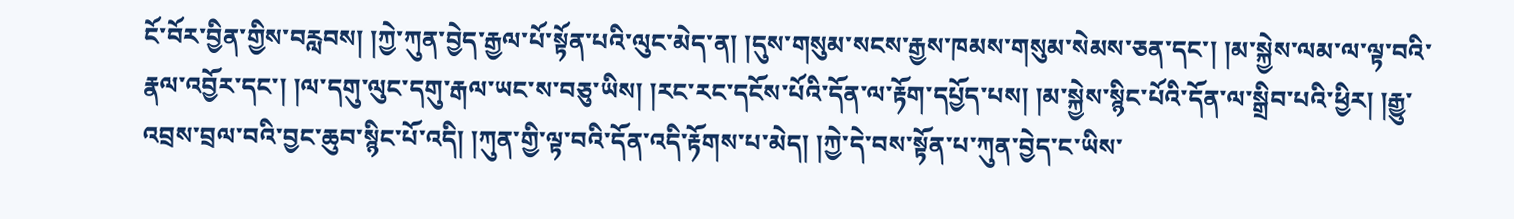ངོ་བོར་བྱིན་གྱིས་བརླབས། །ཀྱེ་ཀུན་བྱེད་རྒྱལ་པོ་སྟོན་པའི་ལུང་མེད་ན། །དུས་གསུམ་སངས་རྒྱས་ཁམས་གསུམ་སེམས་ཅན་དང་། །མ་སྐྱེས་ལམ་ལ་ལྟ་བའི་རྣལ་འབྱོར་དང་། །ལ་དགུ་ལུང་དགུ་རྒལ་ཡང་ས་བཅུ་ཡིས། །རང་རང་དངོས་པོའི་དོན་ལ་རྟོག་དཔྱོད་པས། །མ་སྐྱེས་སྙིང་པོའི་དོན་ལ་སྒྲིབ་པའི་ཕྱིར། །རྒྱུ་འབྲས་བྲལ་བའི་བྱང་ཆུབ་སྙིང་པོ་འདི། །ཀུན་གྱི་ལྟ་བའི་དོན་འདི་རྟོགས་པ་མེད། །ཀྱེ་དེ་བས་སྟོན་པ་ཀུན་བྱེད་ང་ཡིས་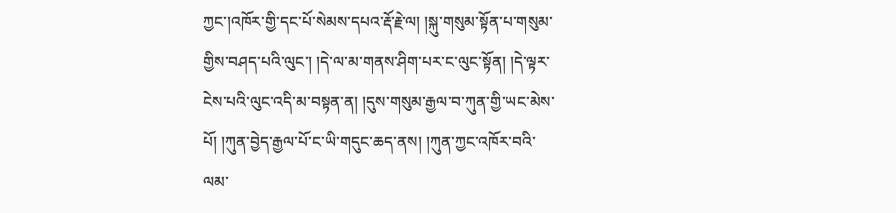ཀྱང་།འཁོར་གྱི་དང་པོ་སེམས་དཔའ་རྡོ་རྗེ་ལ། །སྐུ་གསུམ་སྟོན་པ་གསུམ་གྱིས་བཤད་པའི་ལུང་། །དེ་ལ་མ་གནས་ཤིག་པར་ང་ལུང་སྟོན། །དེ་ལྟར་ངེས་པའི་ལུང་འདི་མ་བསྟན་ན། །དུས་གསུམ་རྒྱལ་བ་ཀུན་གྱི་ཡང་མེས་པོ། །ཀུན་བྱེད་རྒྱལ་པོ་ང་ཡི་གདུང་ཆད་ནས། །ཀུན་ཀྱང་འཁོར་བའི་ལམ་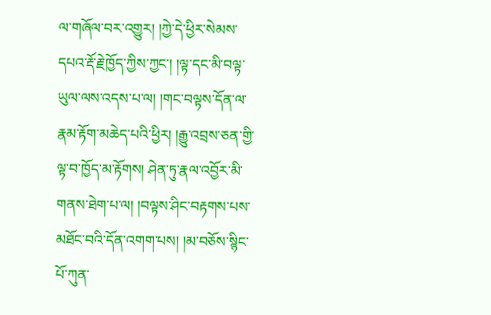ལ་གཞོལ་བར་འགྱུར། །ཀྱེ་དེ་ཕྱིར་སེམས་དཔའ་རྡོ་རྗེ་ཁྱོད་ཀྱིས་ཀྱང་། །ལྟ་དང་མི་བལྟ་ཡུལ་ལས་འདས་པ་ལ། །གང་བལྟས་དོན་ལ་རྣམ་རྟོག་མཆེད་པའི་ཕྱིར། །རྒྱུ་འབྲས་ཅན་གྱི་ལྟ་བ་ཁྱོད་མ་རྟོགས། ཤེན་ཏུ་རྣལ་འབྱོར་མི་གནས་ཐེག་པ་ལ། །བལྟས་ཤིང་བརྟགས་པས་མཐོང་བའི་དོན་འགག་པས། །མ་བཅོས་སྙིང་པོ་ཀུན་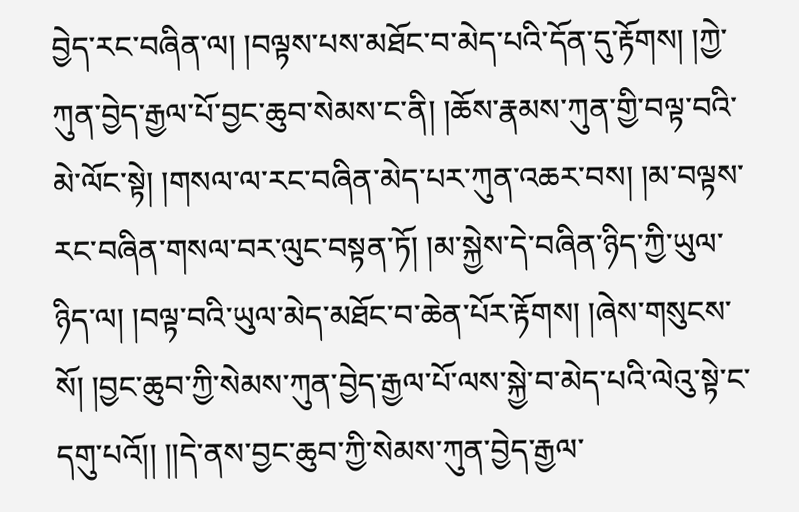བྱེད་རང་བཞིན་ལ། །བལྟས་པས་མཐོང་བ་མེད་པའི་དོན་དུ་རྟོགས། །ཀྱེ་ཀུན་བྱེད་རྒྱལ་པོ་བྱང་ཆུབ་སེམས་ང་ནི། །ཆོས་རྣམས་ཀུན་གྱི་བལྟ་བའི་མེ་ལོང་སྟེ། །གསལ་ལ་རང་བཞིན་མེད་པར་ཀུན་འཆར་བས། །མ་བལྟས་རང་བཞིན་གསལ་བར་ལུང་བསྟན་ཏོ། །མ་སྐྱེས་དེ་བཞིན་ཉིད་ཀྱི་ཡུལ་ཉིད་ལ། །བལྟ་བའི་ཡུལ་མེད་མཐོང་བ་ཆེན་པོར་རྟོགས། །ཞེས་གསུངས་སོ། །བྱང་ཆུབ་ཀྱི་སེམས་ཀུན་བྱེད་རྒྱལ་པོ་ལས་སྐྱེ་བ་མེད་པའི་ལེའུ་སྟེ་ང་དགུ་པའོ།། །།དེ་ནས་བྱང་ཆུབ་ཀྱི་སེམས་ཀུན་བྱེད་རྒྱལ་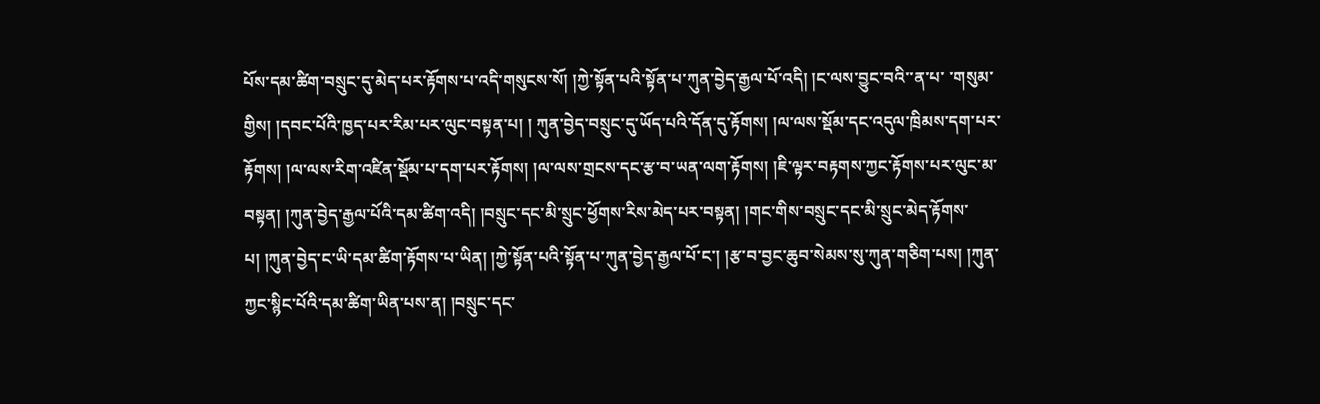པོས་དམ་ཚིག་བསྲུང་དུ་མེད་པར་རྟོགས་པ་འདི་གསུངས་སོ། །ཀྱེ་སྟོན་པའི་སྟོན་པ་ཀུན་བྱེད་རྒྱལ་པོ་འདི། །ང་ལས་བྱུང་བའི་་ན་པ་ ་གསུམ་གྱིས། །དབང་པོའི་ཁྱད་པར་རིམ་པར་ལུང་བསྟན་པ། ། ཀུན་བྱེད་བསྲུང་དུ་ཡོད་པའི་དོན་དུ་རྟོགས། །ལ་ལས་སྡོམ་དང་འདུལ་ཁྲིམས་དག་པར་རྟོགས། །ལ་ལས་རིག་འཛིན་སྡོམ་པ་དག་པར་རྟོགས། །ལ་ལས་གྲངས་དང་རྩ་བ་ཡན་ལག་རྟོགས། །ཇི་ལྟར་བརྟགས་ཀྱང་རྟོགས་པར་ལུང་མ་བསྟན། །ཀུན་བྱེད་རྒྱལ་པོའི་དམ་ཚིག་འདི། །བསྲུང་དང་མི་སྲུང་ཕྱོགས་རིས་མེད་པར་བསྟན། །གང་གིས་བསྲུང་དང་མི་སྲུང་མེད་རྟོགས་པ། །ཀུན་བྱེད་ང་ཡི་དམ་ཚིག་རྟོགས་པ་ཡིན། །ཀྱེ་སྟོན་པའི་སྟོན་པ་ཀུན་བྱེད་རྒྱལ་པོ་ང་། །རྩ་བ་བྱང་ཆུབ་སེམས་སུ་ཀུན་གཅིག་པས། །ཀུན་ཀྱང་སྙིང་པོའི་དམ་ཚིག་ཡིན་པས་ན། །བསྲུང་དང་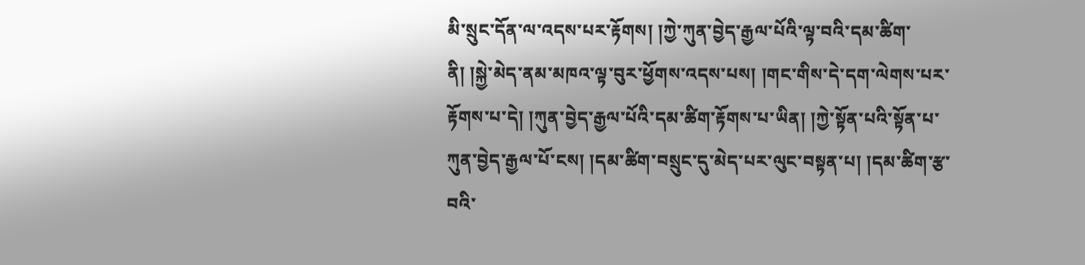མི་སྲུང་དོན་ལ་འདས་པར་རྟོགས། །ཀྱེ་ཀུན་བྱེད་རྒྱལ་པོའི་ལྟ་བའི་དམ་ཚིག་ནི། །སྐྱེ་མེད་ནམ་མཁའ་ལྟ་བུར་ཕྱོགས་འདས་པས། །གང་གིས་དེ་དག་ལེགས་པར་རྟོགས་པ་དེ། །ཀུན་བྱེད་རྒྱལ་པོའི་དམ་ཚིག་རྟོགས་པ་ཡིན། །ཀྱེ་སྟོན་པའི་སྟོན་པ་ཀུན་བྱེད་རྒྱལ་པོ་ངས། །དམ་ཚིག་བསྲུང་དུ་མེད་པར་ལུང་བསྟན་པ། །དམ་ཚིག་རྩ་བའི་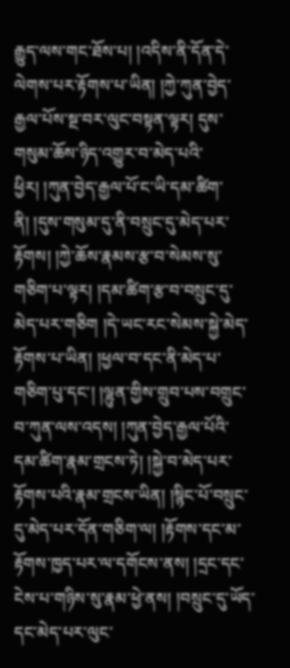རྒྱུད་ལས་གང་ཐོས་པ། །འདིས་ནི་དོན་དེ་ལེགས་པར་རྟོགས་པ་ཡིན། །ཀྱེ་ཀུན་བྱེད་རྒྱལ་པོས་སྔ་བར་ལུང་བསྟན་ལྟར། དུས་གསུམ་ཆོས་ཉིད་འགྱུར་བ་མེད་པའི་ཕྱིར། །ཀུན་བྱེད་རྒྱལ་པོ་ང་ཡི་དམ་ཚིག་ནི། །དུས་གསུམ་དུ་ནི་བསྲུང་དུ་མེད་པར་རྟོགས། །ཀྱེ་ཆོས་རྣམས་རྩ་བ་སེམས་སུ་གཅིག་པ་ལྟར། །དམ་ཚིག་རྩ་བ་བསྲུང་དུ་མེད་པར་གཅིག །དེ་ཡང་རང་སེམས་སྐྱེ་མེད་རྟོགས་པ་ཡིན། །ཕྱལ་བ་དང་ནི་མེད་པ་གཅིག་པུ་དང་། །ལྷུན་གྱིས་གྲུབ་པས་བགྲུང་བ་ཀུན་ལས་འདས། །ཀུན་བྱེད་རྒྱལ་པོའི་དམ་ཚིག་རྣམ་གྲངས་ཏེ། །སྐྱེ་བ་མེད་པར་རྟོགས་པའི་རྣམ་གྲངས་ཡིན། །སྙིང་པོ་བསྲུང་དུ་མེད་པར་དོན་གཅིག་ལ། །རྟོགས་དང་མ་རྟོགས་ཁྱད་པར་ལ་དགོངས་ནས། །དྲང་དང་ངེས་པ་གཉིས་སུ་རྣམ་ཕྱེ་ནས། །བསྲུང་དུ་ཡོད་དང་མེད་པར་ལུང་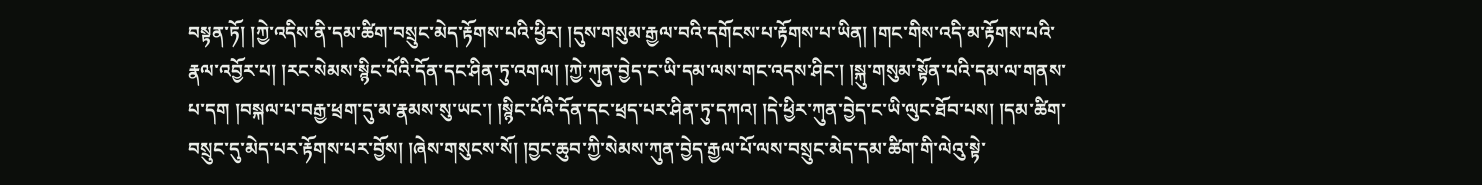བསྟན་ཏོ། །ཀྱེ་འདིས་ནི་དམ་ཚིག་བསྲུང་མེད་རྟོགས་པའི་ཕྱིར། །དུས་གསུམ་རྒྱལ་བའི་དགོངས་པ་རྟོགས་པ་ཡིན། །གང་གིས་འདི་མ་རྟོགས་པའི་རྣལ་འབྱོར་པ། །རང་སེམས་སྙིང་པོའི་དོན་དང་ཤིན་ཏུ་འགལ། །ཀྱེ་ཀུན་བྱེད་ང་ཡི་དམ་ལས་གང་འདས་ཤིང་། །སྐུ་གསུམ་སྟོན་པའི་དམ་ལ་གནས་པ་དག །བསྐལ་པ་བརྒྱ་ཕྲག་དུ་མ་རྣམས་སུ་ཡང་། །སྙིང་པོའི་དོན་དང་ཕྲད་པར་ཤིན་ཏུ་དཀའ། །དེ་ཕྱིར་ཀུན་བྱེད་ང་ཡི་ལུང་ཐོབ་པས། །དམ་ཚིག་བསྲུང་དུ་མེད་པར་རྟོགས་པར་བྱོས། །ཞེས་གསུངས་སོ། །བྱང་ཆུབ་ཀྱི་སེམས་ཀུན་བྱེད་རྒྱལ་པོ་ལས་བསྲུང་མེད་དམ་ཚིག་གི་ལེའུ་སྟེ་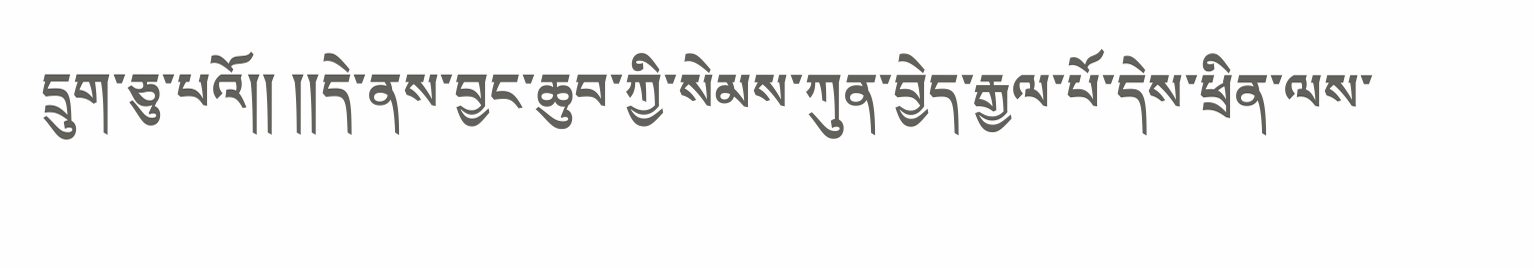དྲུག་ཅུ་པའོ།། །།དེ་ནས་བྱང་ཆུབ་ཀྱི་སེམས་ཀུན་བྱེད་རྒྱལ་པོ་དེས་ཕྲིན་ལས་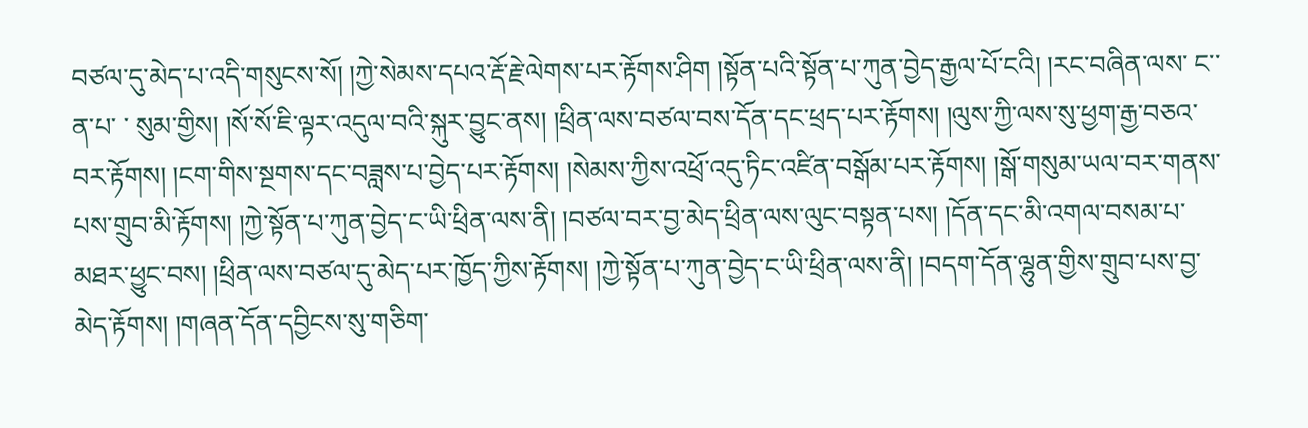བཙལ་དུ་མེད་པ་འདི་གསུངས་སོ། །ཀྱེ་སེམས་དཔའ་རྡོ་རྗེ་ལེགས་པར་རྟོགས་ཤིག །སྟོན་པའི་སྟོན་པ་ཀུན་བྱེད་རྒྱལ་པོ་ངའི། །རང་བཞིན་ལས་ ང་་ན་པ་ ་ སུམ་གྱིས། །སོ་སོ་ཇི་ལྟར་འདུལ་བའི་སྐུར་བྱུང་ནས། །ཕྲིན་ལས་བཙལ་བས་དོན་དང་ཕྲད་པར་རྟོགས། །ལུས་ཀྱི་ལས་སུ་ཕྱག་རྒྱ་བཅའ་བར་རྟོགས། །ངག་གིས་སྔགས་དང་བཟླས་པ་བྱེད་པར་རྟོགས། །སེམས་ཀྱིས་འཕྲོ་འདུ་ཏིང་འཛིན་བསྒོམ་པར་རྟོགས། །སྒོ་གསུམ་ཡལ་བར་གནས་པས་གྲུབ་མི་རྟོགས། །ཀྱེ་སྟོན་པ་ཀུན་བྱེད་ང་ཡི་ཕྲིན་ལས་ནི། །བཙལ་བར་བྱ་མེད་ཕྲིན་ལས་ལུང་བསྟན་པས། །དོན་དང་མི་འགལ་བསམ་པ་མཐར་ཕྱུང་བས། །ཕྲིན་ལས་བཙལ་དུ་མེད་པར་ཁྱོད་ཀྱིས་རྟོགས། །ཀྱེ་སྟོན་པ་ཀུན་བྱེད་ང་ཡི་ཕྲིན་ལས་ནི། །བདག་དོན་ལྷུན་གྱིས་གྲུབ་པས་བྱ་མེད་རྟོགས། །གཞན་དོན་དབྱིངས་སུ་གཅིག་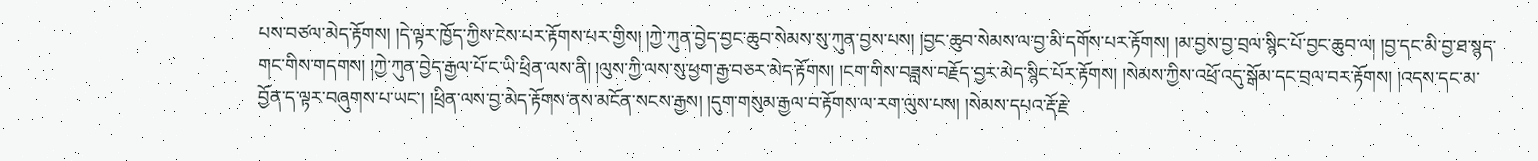པས་བཙལ་མེད་རྟོགས། །དེ་ལྟར་ཁྱོད་ཀྱིས་ངེས་པར་རྟོགས་པར་གྱིས། །ཀྱེ་ཀུན་བྱེད་བྱང་ཆུབ་སེམས་སུ་ཀུན་བྱས་པས། །བྱང་ཆུབ་སེམས་ལ་བྱ་མི་དགོས་པར་རྟོགས། །མ་བྱས་བྱ་བྲལ་སྙིང་པོ་བྱང་ཆུབ་ལ། །བྱ་དང་མི་བྱ་ཐ་སྙད་གང་གིས་གདགས། །ཀྱེ་ཀུན་བྱེད་རྒྱལ་པོ་ང་ཡི་ཕྲིན་ལས་ནི། །ལུས་ཀྱི་ལས་སུ་ཕྱག་རྒྱ་བཅར་མེད་རྟོགས། །ངག་གིས་བཟླས་བརྗོད་བྱར་མེད་སྙིང་པོར་རྟོགས། །སེམས་ཀྱིས་འཕྲོ་འདུ་སྒོམ་དང་བྲལ་བར་རྟོགས། །འདས་དང་མ་བྱོན་ད་ལྟར་བཞུགས་པ་ཡང་། །ཕྲིན་ལས་བྱ་མེད་རྟོགས་ནས་མངོན་སངས་རྒྱས། །དུག་གསུམ་རྒྱལ་བ་རྟོགས་ལ་རག་ལུས་པས། །སེམས་དཔའ་རྡོ་རྗེ་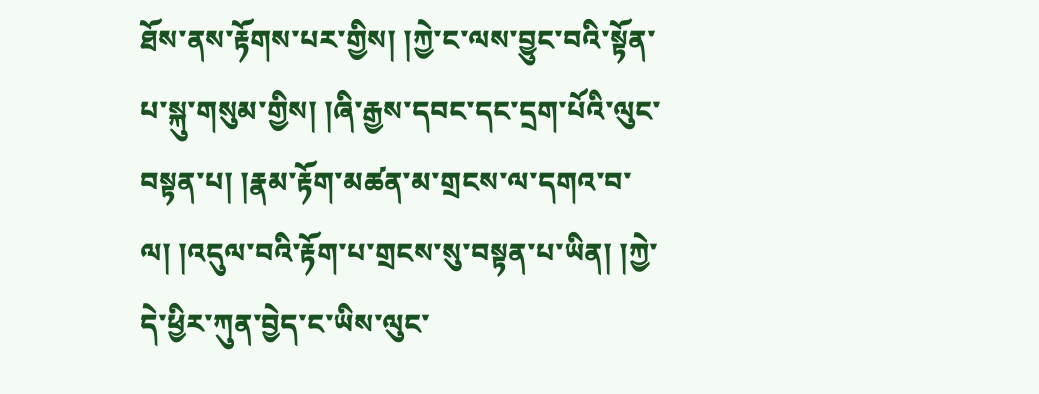ཐོས་ནས་རྟོགས་པར་གྱིས། །ཀྱེ་ང་ལས་བྱུང་བའི་སྟོན་པ་སྐུ་གསུམ་གྱིས། །ཞི་རྒྱས་དབང་དང་དྲག་པོའི་ལུང་བསྟན་པ། །རྣམ་རྟོག་མཚན་མ་གྲངས་ལ་དགའ་བ་ལ། །འདུལ་བའི་རྟོག་པ་གྲངས་སུ་བསྟན་པ་ཡིན། །ཀྱེ་དེ་ཕྱིར་ཀུན་བྱེད་ང་ཡིས་ལུང་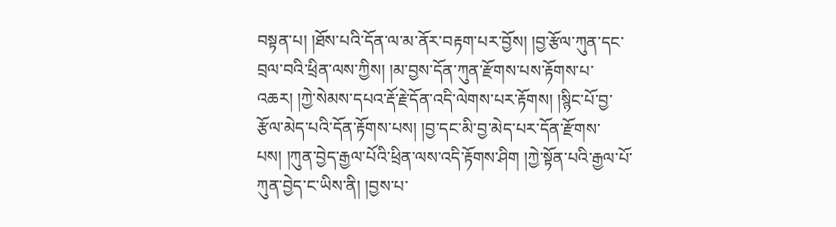བསྟན་པ། །ཐོས་པའི་དོན་ལ་མ་ནོར་བརྟག་པར་བྱོས། །བྱ་རྩོལ་ཀུན་དང་བྲལ་བའི་ཕྲིན་ལས་ཀྱིས། །མ་བྱས་དོན་ཀུན་རྫོགས་པས་རྟོགས་པ་འཆར། །ཀྱེ་སེམས་དཔའ་རྡོ་རྗེ་དོན་འདི་ལེགས་པར་རྟོགས། །སྙིང་པོ་བྱ་རྩོལ་མེད་པའི་དོན་རྟོགས་པས། །བྱ་དང་མི་བྱ་མེད་པར་དོན་རྫོགས་པས། །ཀུན་བྱེད་རྒྱལ་པོའི་ཕྲིན་ལས་འདི་རྟོགས་ཤིག །ཀྱེ་སྟོན་པའི་རྒྱལ་པོ་ཀུན་བྱེད་ང་ཡིས་ནི། །བྱས་པ་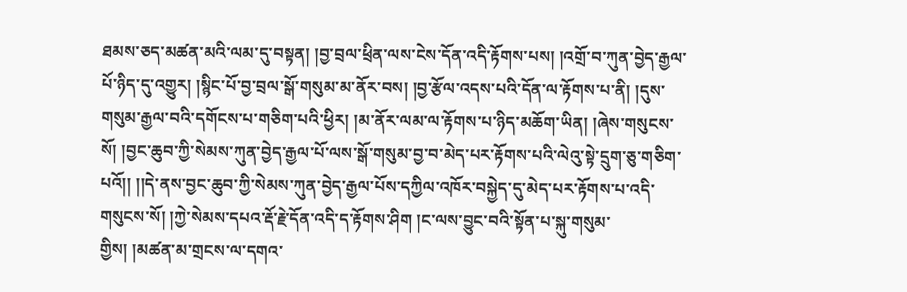ཐམས་ཅད་མཚན་མའི་ལམ་དུ་བསྟན། །བྱ་བྲལ་ཕྲིན་ལས་ངེས་དོན་འདི་རྟོགས་པས། །འགྲོ་བ་ཀུན་བྱེད་རྒྱལ་པོ་ཉིད་དུ་འགྱུར། །སྙིང་པོ་བྱ་བྲལ་སྒོ་གསུམ་མ་ནོར་བས། །བྱ་རྩོལ་འདས་པའི་དོན་ལ་རྟོགས་པ་ནི། །དུས་གསུམ་རྒྱལ་བའི་དགོངས་པ་གཅིག་པའི་ཕྱིར། །མ་ནོར་ལམ་ལ་རྟོགས་པ་ཉིད་མཆོག་ཡིན། །ཞེས་གསུངས་སོ། །བྱང་ཆུབ་ཀྱི་སེམས་ཀུན་བྱེད་རྒྱལ་པོ་ལས་སྒོ་གསུམ་བྱ་བ་མེད་པར་རྟོགས་པའི་ལེའུ་སྟེ་དྲུག་ཅུ་གཅིག་པའོ།། །།དེ་ནས་བྱང་ཆུབ་ཀྱི་སེམས་ཀུན་བྱེད་རྒྱལ་པོས་དཀྱིལ་འཁོར་བསྐྱེད་དུ་མེད་པར་རྟོགས་པ་འདི་གསུངས་སོ། །ཀྱེ་སེམས་དཔའ་རྡོ་རྗེ་དོན་འདི་ད་རྟོགས་ཤིག །ང་ལས་བྱུང་བའི་སྟོན་པ་སྐུ་གསུམ་གྱིས། །མཚན་མ་གྲངས་ལ་དགའ་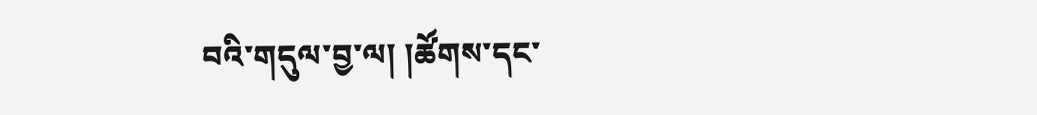བའི་གདུལ་བྱ་ལ། །ཚོགས་དང་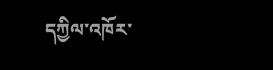དཀྱིལ་འཁོར་